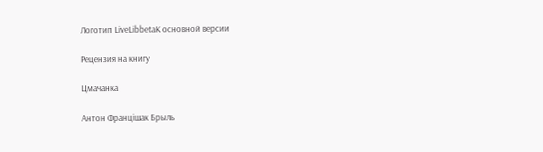Логотип LiveLibbetaК основной версии

Рецензия на книгу

Цмачанка

Антон Францішак Брыль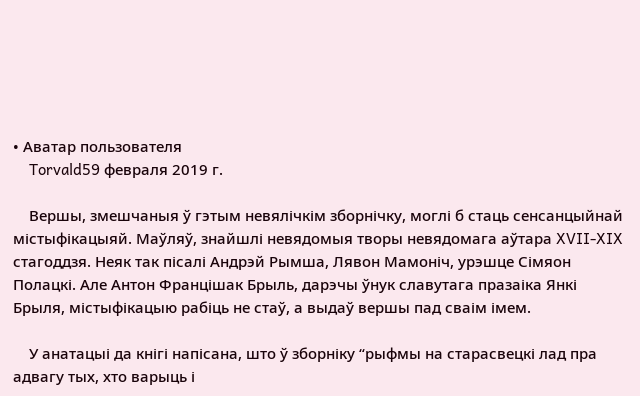• Аватар пользователя
    Torvald59 февраля 2019 г.

    Вершы, змешчаныя ў гэтым невялічкім зборнічку, моглі б стаць сенсанцыйнай містыфікацыяй. Маўляў, знайшлі невядомыя творы невядомага аўтара XVII-XIX стагоддзя. Неяк так пісалі Андрэй Рымша, Лявон Мамоніч, урэшце Сімяон Полацкі. Але Антон Францішак Брыль, дарэчы ўнук славутага празаіка Янкі Брыля, містыфікацыю рабіць не стаў, а выдаў вершы пад сваім імем.

    У анатацыі да кнігі напісана, што ў зборніку “рыфмы на старасвецкі лад пра адвагу тых, хто варыць і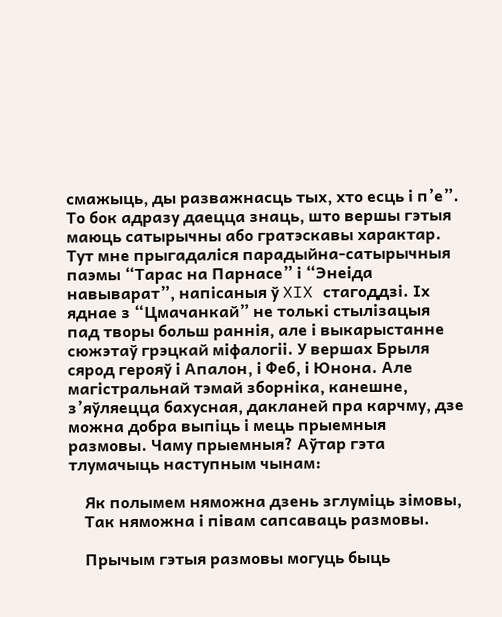смажыць, ды разважнасць тых, хто есць і п’е”. То бок адразу даецца знаць, што вершы гэтыя маюць сатырычны або гратэскавы характар. Тут мне прыгадаліся парадыйна-сатырычныя паэмы “Тарас на Парнасе” і “Энеіда навыварат”, напісаныя ў XIX стагоддзі. Іх яднае з “Цмачанкай” не толькі стылізацыя пад творы больш раннія, але і выкарыстанне сюжэтаў грэцкай міфалогіі. У вершах Брыля сярод герояў і Апалон, і Феб, і Юнона. Але магістральнай тэмай зборніка, канешне, з’яўляецца бахусная, дакланей пра карчму, дзе можна добра выпіць і мець прыемныя размовы. Чаму прыемныя? Аўтар гэта тлумачыць наступным чынам:

    Як полымем няможна дзень зглуміць зімовы,
    Так няможна і півам сапсаваць размовы.

    Прычым гэтыя размовы могуць быць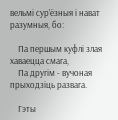вельмі сур’ёзныя і нават разумныя, бо:

    Па першым куфлі злая хаваецца смага,
    Па другім - вучоная прыходзіць развага.

    Гэты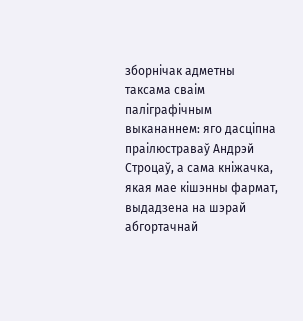зборнічак адметны таксама сваім паліграфічным выкананнем: яго дасціпна праілюстраваў Андрэй Строцаў, а сама кніжачка, якая мае кішэнны фармат, выдадзена на шэрай абгортачнай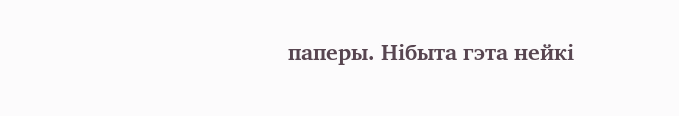паперы. Нібыта гэта нейкі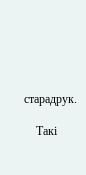старадрук.

    Такі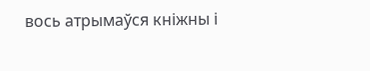вось атрымаўся кніжны і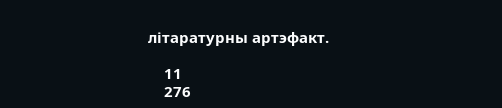літаратурны артэфакт.

    11
    276